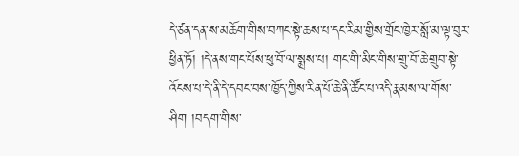དེ་ཙན་དན་ས་མཆོག་གིས་བཀང་སྟེ་ཆས་པ་དང་རིམ་གྱིས་གྲོང་ཁྱེར་སློ་མ་ལྟ་བུར་ཕྱིན་ཏོ། །དེ་ནས་གང་པོས་ཕུ་བོ་ལ་སྨྲས་པ། གང་གི་མིང་གིས་གྲུ་བོ་ཆེ་གྲུབ་སྟེ་འོངས་པ་དེ་ནི་དེ་དབང་བས་ཁྱོད་ཀྱིས་རིན་པོ་ཆེ་ནི་ཚོང་པ་འདི་རྣམས་ལ་གོས་ཤིག །བདག་གིས་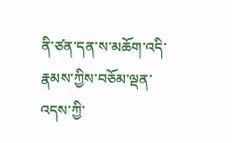ནི་ཙན་དན་ས་མཆོག་འདི་རྣམས་ཀྱིས་བཅོམ་ལྡན་འདས་ཀྱི་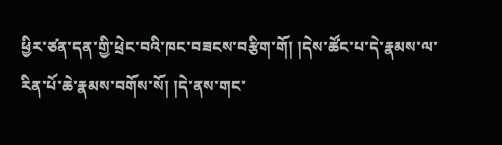ཕྱིར་ཙན་དན་གྱི་ཕྲེང་བའི་ཁང་བཟངས་བརྩིག་གོ། །དེས་ཚོང་པ་དེ་རྣམས་ལ་རིན་པོ་ཆེ་རྣམས་བགོས་སོ། །དེ་ནས་གང་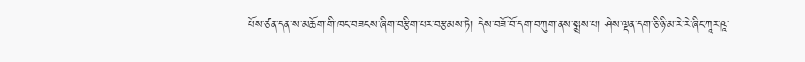པོས་ཙན་དན་ས་མཆོག་གི་ཁང་བཟངས་ཞིག་བརྩིག་པར་བརྩམས་ཏེ། དེས་བཟོ་བོ་དག་བཀུག་ནས་སྨྲས་པ། ཤེས་ལྡན་དག་ཅི་ཉི་མ་རེ་རེ་ཞིང་ཀཱར་ཥཱ་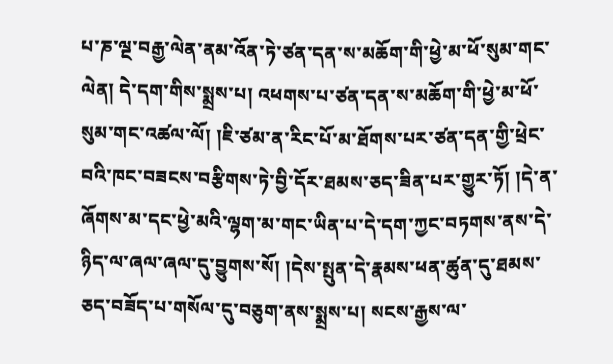པ་ཎ་ལྔ་བརྒྱ་ལེན་ནམ་འོན་ཏེ་ཙན་དན་ས་མཆོག་གི་ཕྱེ་མ་ཕོ་སུམ་གང་ལེན། དེ་དག་གིས་སྨྲས་པ། འཕགས་པ་ཙན་དན་ས་མཆོག་གི་ཕྱེ་མ་ཕོ་སུམ་གང་འཚལ་ལོ། །ཇི་ཙམ་ན་རིང་པོ་མ་ཐོགས་པར་ཙན་དན་གྱི་ཕྲེང་བའི་ཁང་བཟངས་བརྩིགས་ཏེ་བྱི་དོར་ཐམས་ཅད་ཟིན་པར་གྱུར་ཏོ། །དེ་ན་ཞོགས་མ་དང་ཕྱེ་མའི་ལྷག་མ་གང་ཡིན་པ་དེ་དག་ཀྱང་བཏགས་ནས་དེ་ཉིད་ལ་ཞལ་ཞལ་དུ་བྱུགས་སོ། །དེས་སྤུན་དེ་རྣམས་ཕན་ཚུན་དུ་ཐམས་ཅད་བཟོད་པ་གསོལ་དུ་བཅུག་ནས་སྨྲས་པ། སངས་རྒྱས་ལ་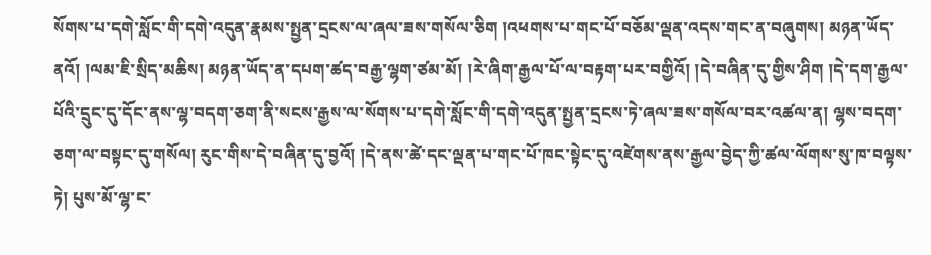སོགས་པ་དགེ་སློང་གི་དགེ་འདུན་རྣམས་སྤྱན་དྲངས་ལ་ཞལ་ཟས་གསོལ་ཅིག །འཕགས་པ་གང་པོ་བཅོམ་ལྡན་འདས་གང་ན་བཞུགས། མཉན་ཡོད་ནའོ། །ལམ་ཇི་སྲིད་མཆིས། མཉན་ཡོད་ན་དཔག་ཚད་བརྒྱ་ལྷག་ཙམ་མོ། །རེ་ཞིག་རྒྱལ་པོ་ལ་བརྟག་པར་བགྱིའོ། །དེ་བཞིན་དུ་གྱིས་ཤིག །དེ་དག་རྒྱལ་པོའི་དྲུང་དུ་དོང་ནས་ལྷ་བདག་ཅག་ནི་སངས་རྒྱས་ལ་སོགས་པ་དགེ་སློང་གི་དགེ་འདུན་སྤྱན་དྲངས་ཏེ་ཞལ་ཟས་གསོལ་བར་འཚལ་ན། ལྷས་བདག་ཅག་ལ་བསྟང་དུ་གསོལ། རུང་གིས་དེ་བཞིན་དུ་བྱའོ། །དེ་ནས་ཚེ་དང་ལྡན་པ་གང་པོ་ཁང་སྟེང་དུ་འཛེགས་ནས་རྒྱལ་བྱེད་ཀྱི་ཚལ་ལོགས་སུ་ཁ་བལྟས་ཏེ། པུས་མོ་ལྷ་ང་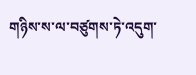གཉིས་ས་ལ་བཙུགས་ཏེ་འདུག་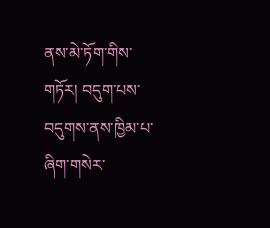ནས་མེ་ཏོག་གིས་གཏོར། བདུག་པས་བདུགས་ནས་ཁྱིམ་པ་ཞིག་གསེར་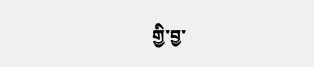གྱི་བྱ་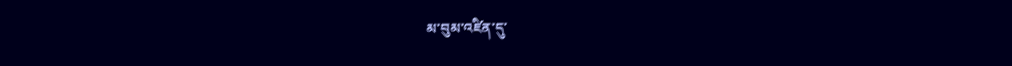མ་བུམ་འཛིན་དུ་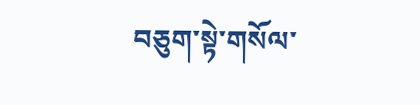བཅུག་སྟེ་གསོལ་